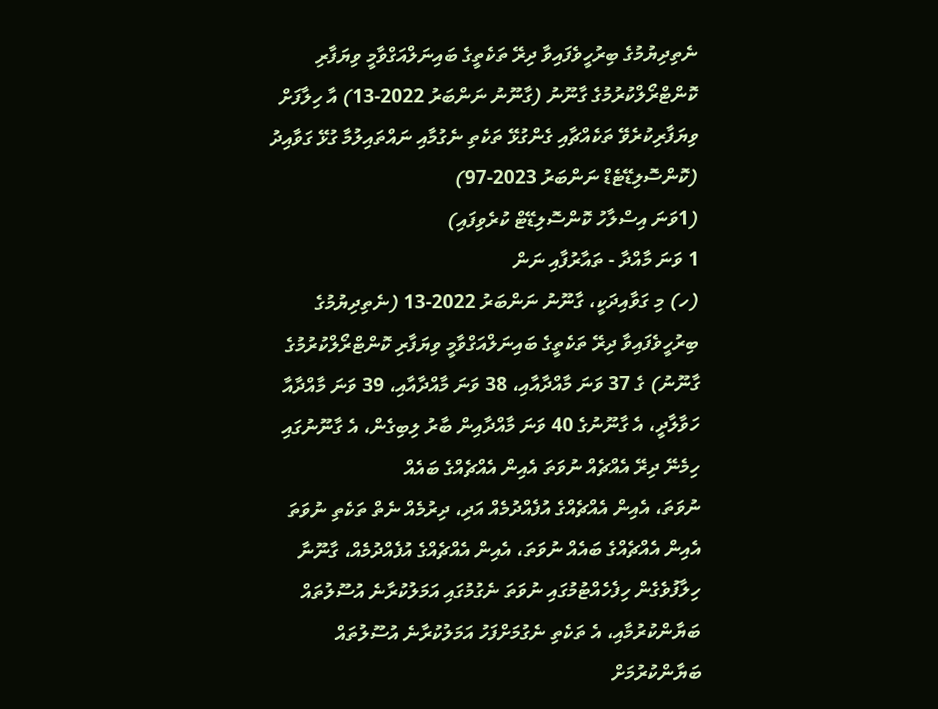ނެތިދިޔުމުގެ ބިރުހީވެފައިވާ ދިރޭ ތަކެތީގެ ބައިނަލްއަގްވާމީ ވިޔަފާރި ކޮންޓްރޯލްކުރުމުގެ ގާނޫނު (ގާނޫނު ނަންބަރު 2022-13) އާ ހިލާފަށް ވިޔަފާރިކުރެވޭ ތަކެއްޗާއި ގެންގުޅޭ ތަކެތި ނެގުމާއި ނައްތައިލުމާ ގުޅޭ ގަވާއިދު
(ކޮންސޮލިޑޭޓެޑް ނަންބަރު 2023-97)
(1ވަނަ އިސްލާހު ކޮންސޮލިޑޭޓް ކުރެވިފައި)
1 ވަނަ މާއްދާ - ތައާރުފާއި ނަން
(ހ) މި ގަވާއިދަކީ، ގާނޫނު ނަންބަރު 2022-13 (ނެތިދިޔުމުގެ ބިރުހީވެފައިވާ ދިރޭ ތަކެތީގެ ބައިނަލްއަގްވާމީ ވިޔަފާރި ކޮންޓްރޯލްކުރުމުގެ ގާނޫނު) ގެ 37 ވަނަ މާއްދާއާއި، 38 ވަނަ މާއްދާއާއި، 39 ވަނަ މާއްދާއާ ހަވާލާދީ، އެ ގާނޫނުގެ 40 ވަނަ މާއްދާއިން ބާރު ލިބިގެން، އެ ގާނޫނުގައި ހިމެނޭ ދިރޭ އެއްޗެއް ނުވަތަ އެއިން އެއްޗެއްގެ ބައެއް
ނުވަތަ، އެއިން އެއްޗެއްގެ އުފެއްދުމެއް އަދި، ދިރުމެއް ނެތް ތަކެތި ނުވަތަ އެއިން އެއްޗެއްގެ ބައެއް ނުވަތަ، އެއިން އެއްޗެއްގެ އުފެއްދުމެއް، ގާނޫނާ ހިލާފުވެގެން ހިފެހެއްޓުމުގައި ނުވަތަ ނެގުމުގައި އަމަލުކުރާނެ އުސޫލުތައް ބަޔާންކުރުމާއި، އެ ތަކެތި ނެގުމަށްފަހު އަމަލުކުރާނެ އުސޫލުތައް ބަޔާންކުރުމަށް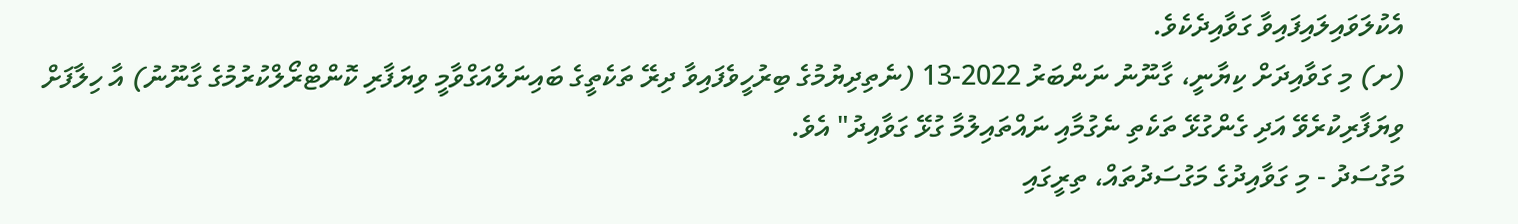އެކުލަވައިލައިފައިވާ ގަވާއިދެކެވެ.
(ށ) މި ގަވާއިދަށް ކިޔާނީ، ގާނޫނު ނަންބަރު 2022-13 (ނެތިދިޔުމުގެ ބިރުހީވެފައިވާ ދިރޭ ތަކެތީގެ ބައިނަލްއަގްވާމީ ވިޔަފާރި ކޮންޓްރޯލްކުރުމުގެ ގާނޫނު) އާ ހިލާފަށް ވިޔަފާރިކުރެވޭ އަދި ގެންގުޅޭ ތަކެތި ނެގުމާއި ނައްތައިލުމާ ގުޅޭ ގަވާއިދު" އެވެ.
މަގުސަދު - މި ގަވާއިދުގެ މަގުސަދުތައް، ތިރީގައި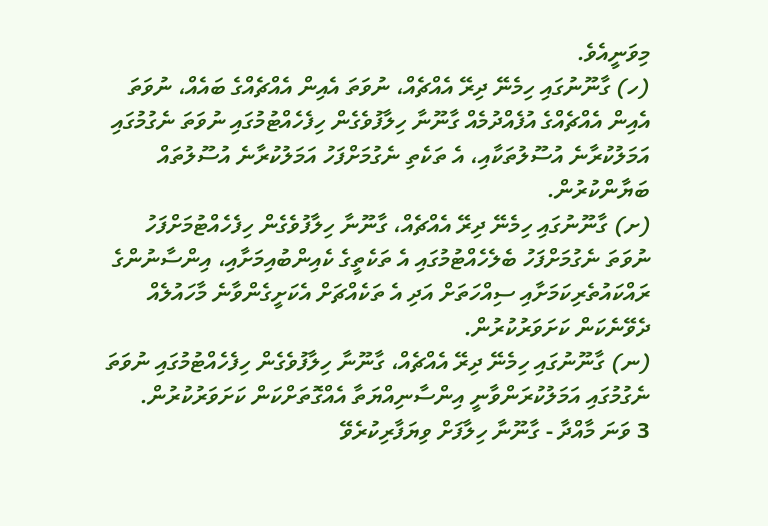މިވަނީއެވެ.
(ހ) ގާނޫނުގައި ހިމެނޭ ދިރޭ އެއްޗެއް، ނުވަތަ އެއިން އެއްޗެއްގެ ބައެއް، ނުވަތަ އެއިން އެއްޗެއްގެ އުފެއްދުމެއް ގާނޫނާ ހިލާފުވެގެން ހިފެހެއްޓުމުގައި ނުވަތަ ނެގުމުގައި އަމަލުކުރާނެ އުސޫލުތަކާއި، އެ ތަކެތި ނެގުމަށްފަހު އަމަލުކުރާނެ އުސޫލުތައް ބަޔާންކުރުން.
(ށ) ގާނޫނުގައި ހިމެނޭ ދިރޭ އެއްޗެއް، ގާނޫނާ ހިލާފުވެގެން ހިފެހެއްޓުމަށްފަހު ނުވަތަ ނެގުމަށްފަހު ބެލެހެއްޓުމުގައި އެ ތަކެތީގެ ކެއިންބުއިމަށާއި، އިންސާނުންގެ ރައްކައުތެރިކަމަށާއި ސިއްހަތަށް އަދި އެ ތަކެއްޗަށް އެކަށީގެންވާނެ މާހައުލެއް ދެވޭނެކަން ކަށަވަރުކުރުން.
(ނ) ގާނޫނުގައި ހިމެނޭ ދިރޭ އެއްޗެއް، ގާނޫނާ ހިލާފުވެގެން ހިފެހެއްޓުމުގައި ނުވަތަ ނެގުމުގައި އަމަލުކުރަންވާނީ އިންސާނިއްޔަތާ އެއްގޮތަށްކަން ކަށަވަރުކުރުން.
3 ވަނަ މާއްދާ - ގާނޫނާ ހިލާފަށް ވިޔަފާރިކުރެވޭ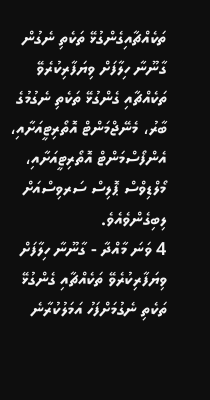ތަކެއްޗާއިގެންގުޅޭ ތަކެތި ނެގުން
ގާނޫނާ ހިލާފަށް ވިޔަފާރިކުރެވޭ ތަކެއްޗާއި ގެންގުޅޭ ތަކެތި ނެގުމުގެ ބާރު، މެނޭޖްމަންޓް އޮތޯރިޓީއަށާއި، އެންފޯސްމަންޓް އޮތޯރިޓީއަށާއި، މޯލްޑިވްސް ޕޮލިސް ސަރވިސްއަށް ލިބިގެންވެއެވެ.
4 ވަނަ މާއްދާ - ގާނޫނާ ހިލާފަށް ވިޔަފާރިކުރެވޭ ތަކެއްޗާއި ގެންގުޅޭ ތަކެތި ނެގުމަށްފަހު އަމަލުކުރާނެ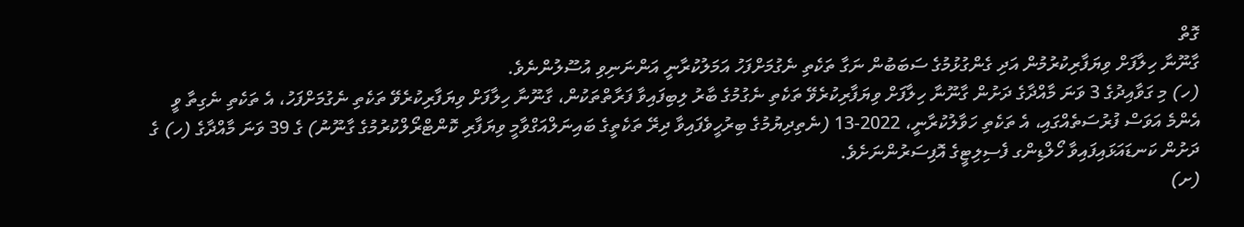ގޮތް
ގާނޫނާ ހިލާފަށް ވިޔަފާރިކުރުމުން އަދި ގެންގުޅުމުގެ ސަބަބުން ނަގާ ތަކެތި ނެގުމަށްފަހު އަމަލުކުރާނީ އަންނަނިވި އުސޫލުންނެވެ.
(ހ) މި ގަވާއިދުގެ 3 ވަނަ މާއްދާގެ ދަށުން ގާނޫނާ ހިލާފަށް ވިޔަފާރިކުރެވޭ ތަކެތި ނެގުމުގެ ބާރު ލިބިފައިވާ ފަރާތްތަކުން، ގާނޫނާ ހިލާފަށް ވިޔަފާރިކުރެވޭ ތަކެތި ނެގުމަށްފަހު، އެ ތަކެތި ނެގިތާ ވީ އެންމެ އަވަސް ފުރުސަތެއްގައި، އެ ތަކެތި ހަވާލުކުރާނީ، 2022-13 (ނެތިދިޔުމުގެ ބިރުހީވެފައިވާ ދިރޭ ތަކެތީގެ ބައިނަލްއަގްވާމީ ވިޔަފާރި ކޮންޓްރޯލްކުރުމުގެ ގާނޫނު) ގެ 39 ވަނަ މާއްދާގެ (ހ) ގެ ދަށުން ކަނޑައަޅައިފައިވާ ހޯލްޑިންގ ފެސިލިޓީގެ އޮފިސަރުންނަށެވެ.
(ށ)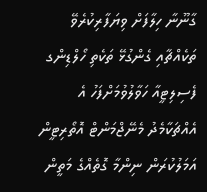ގާނޫނާ ހިލާފަށް ވިޔަފާރިކުރެވޭ ތަކެއްޗާއި ގެންގުޅޭ ތަކެތި ހޯލްޑިންގ ފެސިލިޓީއާ ހަވާލުވުމަށްފަހު އެ އެއްޗަކާމެދު މެނޭޖްމަންޓް އޮތޯރިޓީން އަމަލުކުރަން ނިންމާ ގޮތެއްގެ މަތީން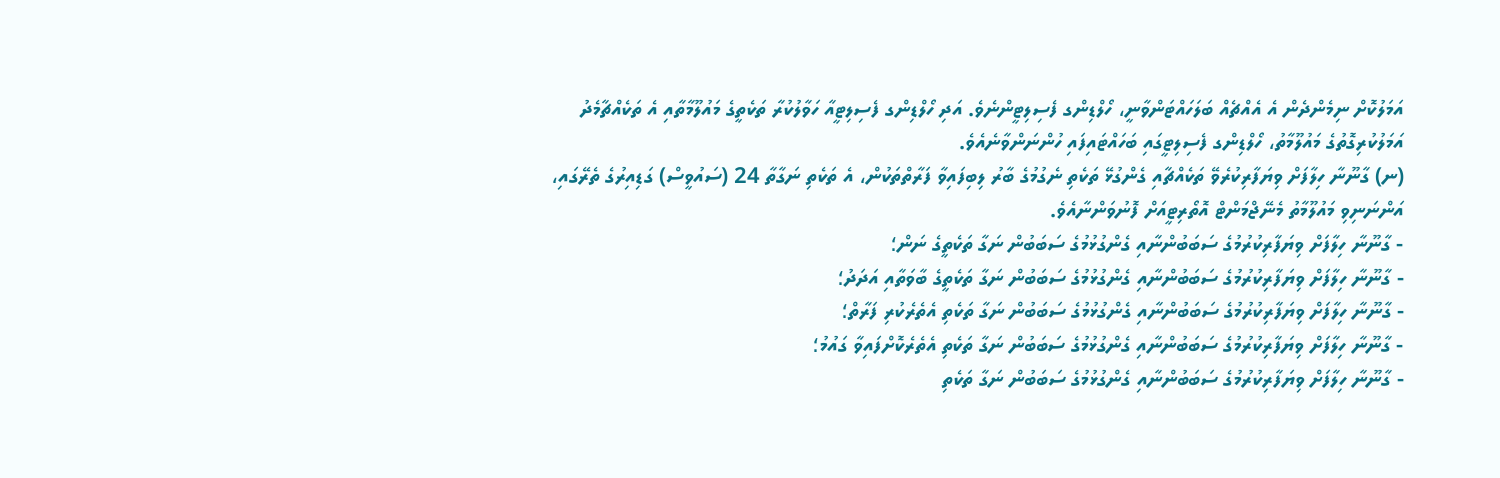އަމަލުކޮށް ނިމެންދެން އެ އެއްޗެއް ބަލަހައްޓަންވާނީ، ހޯލްޑިންގ ފެސިލިޓީންނެވެ. އަދި ހޯލްޑިންގ ފެސިލިޓީއާ ހަވާލުކުރާ ތަކެތީގެ މައުލޫމާތާއި އެ ތަކެއްޗާމެދު އަމަލުކުރިގޮތުގެ މައުލޫމާތު، ހޯލްޑިންގ ފެސިލިޓީގައި ބަހައްޓައިފައި ހުންނަންވާނެއެވެ.
(ނ) ގާނޫނާ ހިލާފަށް ވިޔަފާރިކުރެވޭ ތަކެއްޗާއި ގެންގުޅޭ ތަކެތި ނެގުމުގެ ބާރު ލިބިފައިވާ ފަރާތްތަކުން، އެ ތަކެތި ނަގާތާ 24 (ސައުވީސް) ގަޑިއިރުގެ ތެރޭގައި، އަންނަނިވި މައުލޫމާތު މެނޭޖްމަންޓް އޮތޯރިޓީއަށް ފޮނުވަންނާއެވެ.
- ގާނޫނާ ހިލާފަށް ވިޔަފާރިކުރުމުގެ ސަބަބުންނާއި ގެންގުޅުމުގެ ސަބަބުން ނަގާ ތަކެތީގެ ނަން؛
- ގާނޫނާ ހިލާފަށް ވިޔަފާރިކުރުމުގެ ސަބަބުންނާއި ގެންގުޅުމުގެ ސަބަބުން ނަގާ ތަކެތީގެ ބާވަތާއި އަދަދު؛
- ގާނޫނާ ހިލާފަށް ވިޔަފާރިކުރުމުގެ ސަބަބުންނާއި ގެންގުޅުމުގެ ސަބަބުން ނަގާ ތަކެތި އެތެރެކުރި ފަރާތް؛
- ގާނޫނާ ހިލާފަށް ވިޔަފާރިކުރުމުގެ ސަބަބުންނާއި ގެންގުޅުމުގެ ސަބަބުން ނަގާ ތަކެތި އެތެރެކޮށްފައިވާ ގައުމު؛
- ގާނޫނާ ހިލާފަށް ވިޔަފާރިކުރުމުގެ ސަބަބުންނާއި ގެންގުޅުމުގެ ސަބަބުން ނަގާ ތަކެތި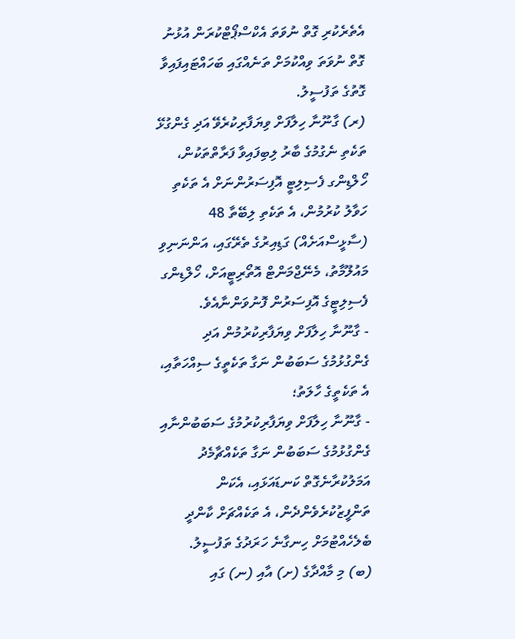އެތެރެކުރި ގޮތް ނުވަތަ އެކްސްޕޯޓްކުރަން އުޅުނު ގޮތް ނުވަތަ ވިއްކުމަށް ތަނެއްގައި ބަހައްޓައިފައިވާ ގޮތުގެ ތަފުސީލު.
(ރ) ގާނޫނާ ހިލާފަށް ވިޔަފާރިކުރެވޭ އަދި ގެންގުޅޭ ތަކެތި ނެގުމުގެ ބާރު ލިބިފައިވާ ފަރާތްތަކުން، ހޯލްޑިންގ ފެސިލިޓީ އޮފިސަރުންނަށް އެ ތަކެތި ހަވާލު ކުރުމުން، އެ ތަކެތި ލިބޭތާ 48 (ސާޅީސްއަށެއް) ގަޑިއިރުގެ ތެރޭގައި، އަންނަނިވި މައުލޫމާތު، މެނޭޖްމަންޓް އޮތޯރިޓީއަށް، ހޯލްޑިންގ ފެސިލިޓީގެ އޮފިސަރުން ފޮނުވަންނާއެވެ.
- ގާނޫނާ ހިލާފަށް ވިޔަފާރިކުރުމުން އަދި ގެންގުޅުމުގެ ސަބަބުން ނަގާ ތަކެތީގެ ސިއްހަތާއި، އެ ތަކެތީގެ ހާލަތު؛
- ގާނޫނާ ހިލާފަށް ވިޔަފާރިކުރުމުގެ ސަބަބުންނާއި ގެންގުޅުމުގެ ސަބަބުން ނަގާ ތަކެއްޗާމެދު އަމަލުކުރާނެގޮތް ކަނޑައަޅައި، އެކަން ތަންފީޒުކުރެވެންދެން، އެ ތަކެއްޗަށް ކާންދީ ބެލެހެއްޓުމަށް ހިނގާނެ ހަރަދުގެ ތަފުސީލު.
(ބ) މި މާއްދާގެ (ށ) އާއި (ނ) ގައި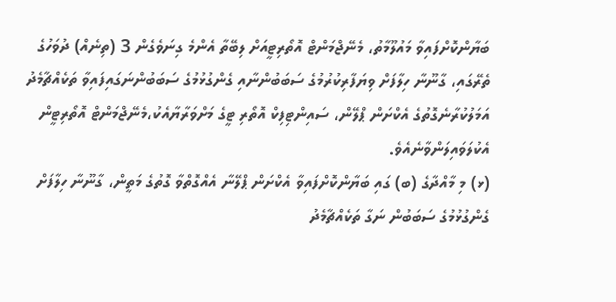ބަޔާންކޮށްފައިވާ މައުލޫމާތު، މެނޭޖްމަންޓް އޮތޯރިޓީއަށް ލިބޭތާ އެންމެ ގިނަވެގެން 3 (ތިނެއް) ދުވަހުގެ ތެރޭގައި، ގާނޫނާ ހިލާފަށް ވިޔަފާރިކުރުމުގެ ސަބަބުންނާއި ގެންގުޅުމުގެ ސަބަބުންނަގައިފައިވާ ތަކެއްޗާމެދު އަމަލުކުރާނެގޮތުގެ އެކްށަން ޕްލޭން، ސައިންޓިފިކް އޮތޯރި ޓީގެ މަށްވަރާޔާއެކު،މެނޭޖްމަންޓް އޮތޯރިޓީން އެކުލަވައިލަންވާނެއެވެ.
(ޅ) މި މާއްދާގެ (ބ) ގައި ބަޔާންކޮށްފައިވާ އެކްށަން ޕްލޭނާ އެއްގޮތްވާ ގޮތުގެ މަތީން، ގާނޫނާ ހިލާފަށް ގެންގުޅުމުގެ ސަބަބުން ނަގާ ތަކެއްޗާމެދު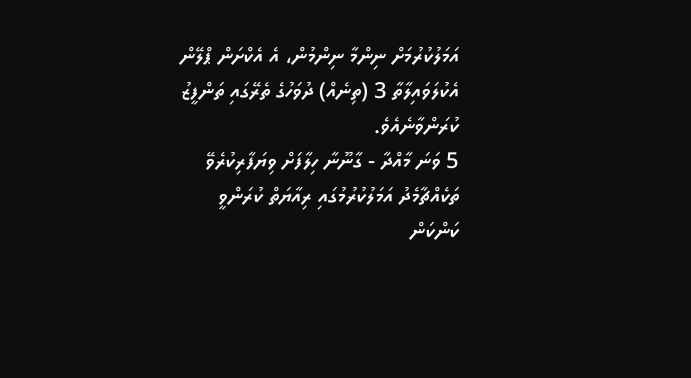އަމަލުކުރުމަށް ނިންމާ ނިންމުން، އެ އެކްށަން ޕްލޭން އެކުލަވައިލާތާ 3 (ތިނެއް) ދުވަހުގެ ތެރޭގައި ތަންފީޒު ކުރަންވާނެއެވެ.
5 ވަނަ މާއްދާ - ގާނޫނާ ހިލާފަށް ވިޔަފާރިކުރެވޭ ތަކެއްޗާމެދު އަމަލުކުރުމުގައި ރިއާޔަތް ކުރަންވީ ކަންކަން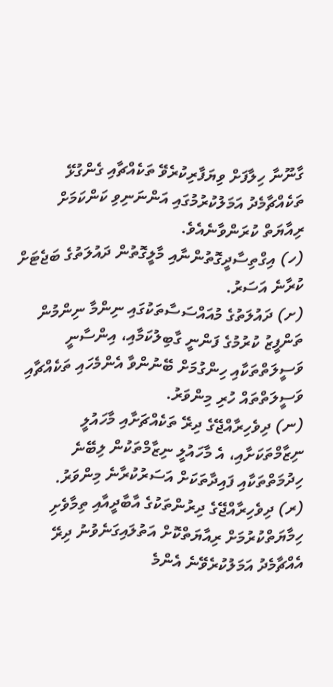ގާނޫނާ ހިލާފަށް ވިޔަފާރިކުރެވޭ ތަކެއްޗާއި ގެންގުޅޭ ތަކެއްޗާމެދު އަމަލުކުރުމުގައި އަންނަނިވި ކަންކަމަށް ރިއާޔަތް ކުރަންވާނެއެވެ.
(ހ) އިގްތިސާދީގޮތުންނާއި މާލީގޮތުން ދައުލަތުގެ ބަޖެޓަށް ކުރާނެ އަސަރު.
(ށ) ދައުލަތުގެ މުއައްސަސާތަކުގައި ނިންމާ ނިންމުން ތަންފީޒު ކުރުމުގެ ފަންނީ ގާބިލުކަމާއި، އިންސާނީ ވަސީލަތްތަކާއި ހިންގުމަށް ބޭނުންވާ އެންމެހައި ތަކެއްޗާއި ވަސީލަތްތައް ހުރި މިންވަރު.
(ނ) ދިވެހިރާއްޖޭގެ ދިރޭ ތަކެއްޗަށާއި މާހައުލީ ނިޒާމްތަކަށާއި، އެ މާހައުލީ ނިޒާމްތަކުން ލިބޭނެ ހިދުމަތްތަކާއި ފައިދާތަކަށް އަސަރުކުރާނެ މިންވަރު.
(ރ) ދިވެހިރާއްޖޭގެ ދިރުންތަކުގެ އާބާދީއާއި ތިމާވެށި ހިމާޔަތްކުރުމަށް ރިއާޔަތްކޮށް އަތުލައިގަނެވުނު ދިރޭ އެއްޗާމެދު އަމަލުކުރެވޭނެ އެންމެ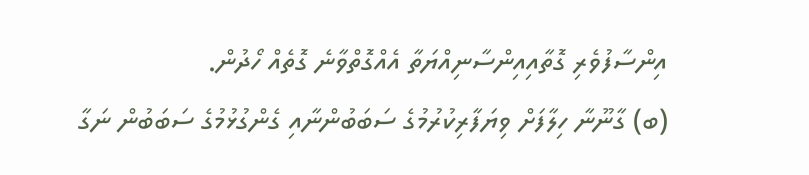އިންސާފުވެރި ގޮތާއިއިންސާނިއްޔަތާ އެއްގޮތްވާނެ ގޮތެއް ހޯދުން.
(ބ) ގާނޫނާ ހިލާފަށް ވިޔަފާރިކުރުމުގެ ސަބަބުންނާއި ގެންގުޅުމުގެ ސަބަބުން ނަގާ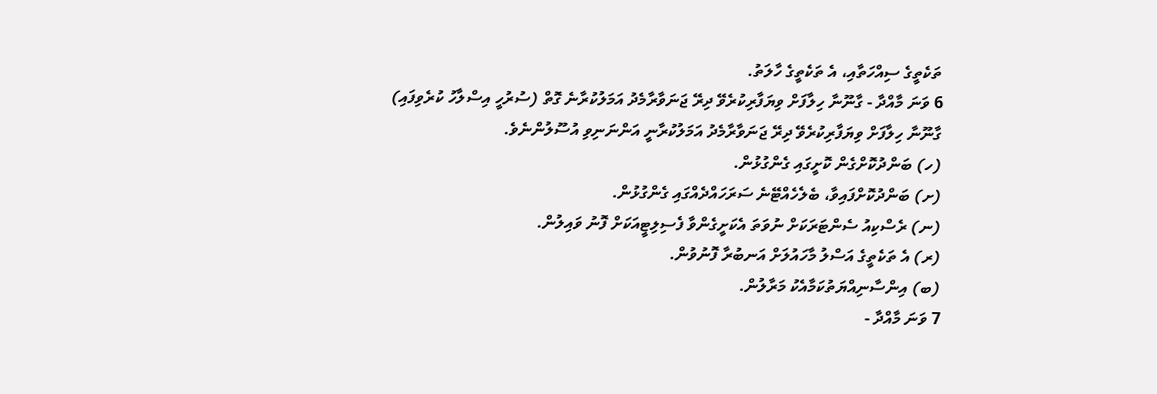ތަކެތީގެ ސިއްހަތާއި، އެ ތަކެތީގެ ހާލަތު.
6 ވަނަ މާއްދާ - ގާނޫނާ ހިލާފަށް ވިޔަފާރިކުރެވޭ ދިރޭ ޖަނަވާރާމެދު އަމަލުކުރާނެ ގޮތް (ސުރުހީ އިސްލާހު ކުރެވިފައި)
ގާނޫނާ ހިލާފަށް ވިޔަފާރިކުރެވޭ ދިރޭ ޖަނަވާރާމެދު އަމަލުކުރާނީ އަންނަނިވި އުސޫލުންނެވެ.
(ހ) ބަންދުކޮށްގެން ކޮށީގައި ގެންގުޅުން.
(ށ) ބަންދުކޮށްފައިވާ، ބެލެހެއްޓޭނެ ސަރަހައްދެއްގައި ގެންގުޅުން.
(ނ) ރެސްކިއު ސެންޓަރަކަށް ނުވަތަ އެކަށީގެންވާ ފެސިލިޓީއަކަށް ފޮނު ވައިލުން.
(ރ) އެ ތަކެތީގެ އަސްލު މާހައުލަށް އަނބުރާ ފޮނުވުން.
(ބ) އިންސާނިއްޔަތުކަމާއެކު މަރާލުން.
7 ވަނަ މާއްދާ -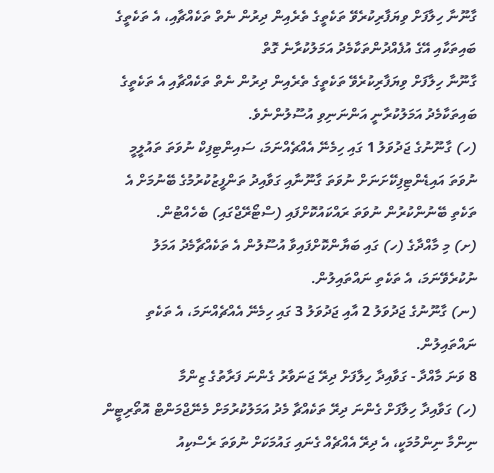ގާނޫނާ ހިލާފަށް ވިޔަފާރިކުރެވޭ ތަކެތީގެ ތެރެއިން ދިރުން ނެތް ތަކެއްޗާއި، އެ ތަކެތީގެ ބައިތަކާއި އޭގެ އުފެއްދުންތަކާމެދު އަމަލުކުރާނެ ގޮތް
ގާނޫނާ ހިލާފަށް ވިޔަފާރިކުރެވޭ ތަކެތީގެ ތެރެއިން ދިރުން ނެތް ތަކެއްޗާއި އެ ތަކެތީގެ ބައިތަކާމެދު އަމަލުކުރާނީ އަންނަނިވި އުސޫލުންނެވެ.
(ހ) ގާނޫނުގެ ޖަދުވަލު 1 ގައި ހިމެނޭ އެއްޗެއްނަމަ، ސައިންޓިފިކް ނުވަތަ ތައުލީމީ ނުވަތަ އައިޑެންޓިފިކޭށަނަށް ނުވަތަ ގާނޫނާއި ގަވާއިދު ތަންފީޒުކުރުމުގެ ބޭނުމަށް އެ ތަކެތި ބޭނުންކުރުން ނުވަތަ ރައްކައުކޮށްފައި (ސްޓޯރޭޖްގައި) ބެހެއްޓުން.
(ށ) މި މާއްދާގެ (ހ) ގައި ބަޔާންކޮށްފައިވާ އުސޫލުން އެ ތަކެއްޗާމެދު އަމަލު ނުކުރެވޭނަމަ، އެ ތަކެތި ނައްތައިލުން.
(ނ) ގާނޫނުގެ ޖަދުވަލު 2 އާއި ޖަދުވަލު 3 ގައި ހިމެނޭ އެއްޗެއްނަމަ، އެ ތަކެތި ނައްތައިލުން.
8 ވަނަ މާއްދާ - ގަވާއިދާ ހިލާފަށް ދިރޭ ޖަނަވާރު ގެންނަ ފަރާތުގެ ޒިންމާ
(ހ) ގަވާއިދާ ހިލާފަށް ގެންނަ ދިރޭ ތަކެއްޗާ މެދު އަމަލުކުރުމަށް މެނޭޖްމަންޓް އޮތޯރިޓީން ނިންމާ ނިންމުމަކީ، އެ ދިރޭ އެއްޗެއް ގެނައި ގައުމަކަށް ނުވަތަ ރެސްކިއު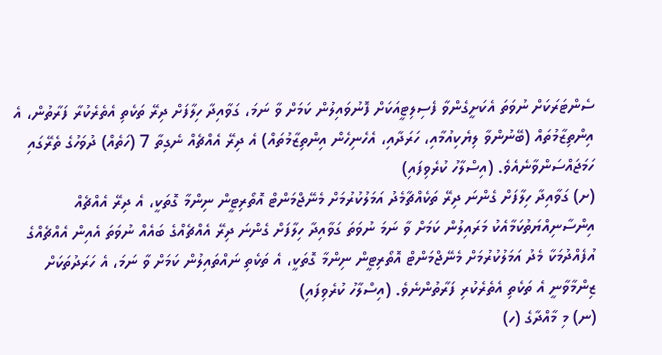ސެންޓަރަކަށް ނުވަތަ އެކަށީގެންވާ ފެސިލިޓީއަކަށް ފޮނުވައިލުން ކަމަށް ވާ ނަމަ، ގަވާއިދާ ހިލާފަށް ދިރޭ ތަކެތި އެތެރެކުރާ ފަރާތުން، އެ އިންތިޒާމުތައް (ބޭނުންވާ ލިޔެކިއުމާއި، ހަރަދާއި، އެހެނިހެން އިންތިޒާމުތައް) އެ ދިރޭ އެއްޗެއް ނެގިތާ 7 (ހަތެއް) ދުވަހުގެ ތެރޭގައި ހަމަޖައްސަންވާނެއެވެ. (އިސްލާހު ކުރެވިފައި)
(ށ) ގަވާއިދާ ހިލާފަށް ގެންނަ ދިރޭ ތަކެއްޗާމެދު އަމަލުކުރުމަށް މެނޭޖްމަންޓް އޮތޯރިޓީން ނިންމާ ގޮތަކީ، އެ ދިރޭ އެއްޗެއް އިންސާނިއްޔަތުކަމާއެކު މަރައިލުން ކަމަށް ވާ ނަމަ ނުވަތަ ގަވާއިދާ ހިލާފަށް ގެންނަ ދިރޭ އެއްޗެއްގެ ބައެއް ނުވަތަ އެއިން އެއްޗެއްގެ އުފެއްދުމަކާ މެދު އަމަލުކުރުމަށް މެނޭޖްމަންޓް އޮތޯރިޓީން ނިންމާ ގޮތަކީ، އެ ތަކެތި ނައްތައިލުން ކަމަށް ވާ ނަމަ، އެ ހަރަދުތަކަށް ޒިންމާވާނީ އެ ތަކެތި އެތެރެކުރި ފަރާތުންނެވެ. (އިސްލާހު ކުރެވިފައި)
(ނ) މި މާއްދާގެ (ހ)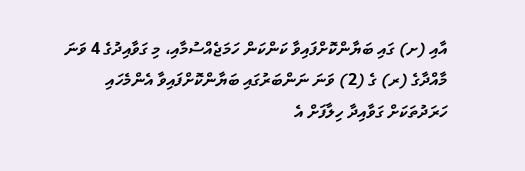އާއި (ށ) ގައި ބަޔާންކޮށްފައިވާ ކަންކަން ހަމަޖެއްސުމާއި، މި ގަވާއިދުގެ 4 ވަނަ މާއްދާގެ (ރ) ގެ (2) ވަނަ ނަންބަރުގައި ބަޔާންކޮށްފައިވާ އެންމެހައި ހަރަދުތަކަށް ގަވާއިދާ ހިލާފަށް އެ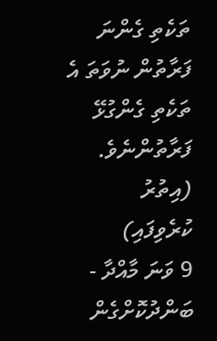ތަކެތި ގެންނަ ފަރާތުން ނުވަތަ އެ ތަކެތި ގެންގުޅޭ ފަރާތުންނެވެ. (އިތުރު ކުރެވިފައި)
9 ވަނަ މާއްދާ - ބަންދުކޮށްގެން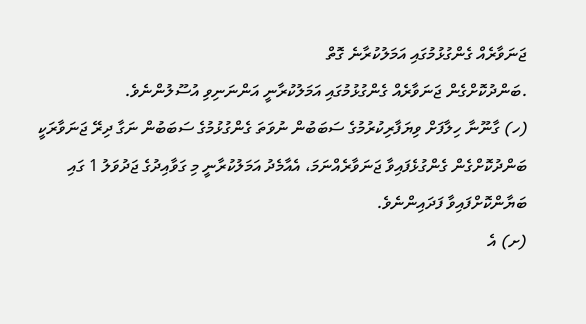ޖަނަވާރެއް ގެންގުޅުމުގައި އަމަލުކުރާނެ ގޮތް
.ބަންދުކޮށްގެން ޖަނަވާރެއް ގެންގުޅުމުގައި އަމަލުކުރާނީ އަންނަނިވި އުސޫލުންނެވެ.
(ހ) ގާނޫނާ ހިލާފަށް ވިޔަފާރިކުރުމުގެ ސަބަބުން ނުވަތަ ގެންގުޅުމުގެ ސަބަބުން ނަގާ ދިރޭ ޖަނަވާރަކީ ބަންދުކޮށްގެން ގެންގުޅެފައިވާ ޖަނަވާރެއްނަމަ، އެއާމެދު އަމަލުކުރާނީ މި ގަވާއިދުގެ ޖަދުވަލު 1 ގައި ބަޔާންކޮށްފައިވާ ފަދައިންނެވެ.
(ށ) އެ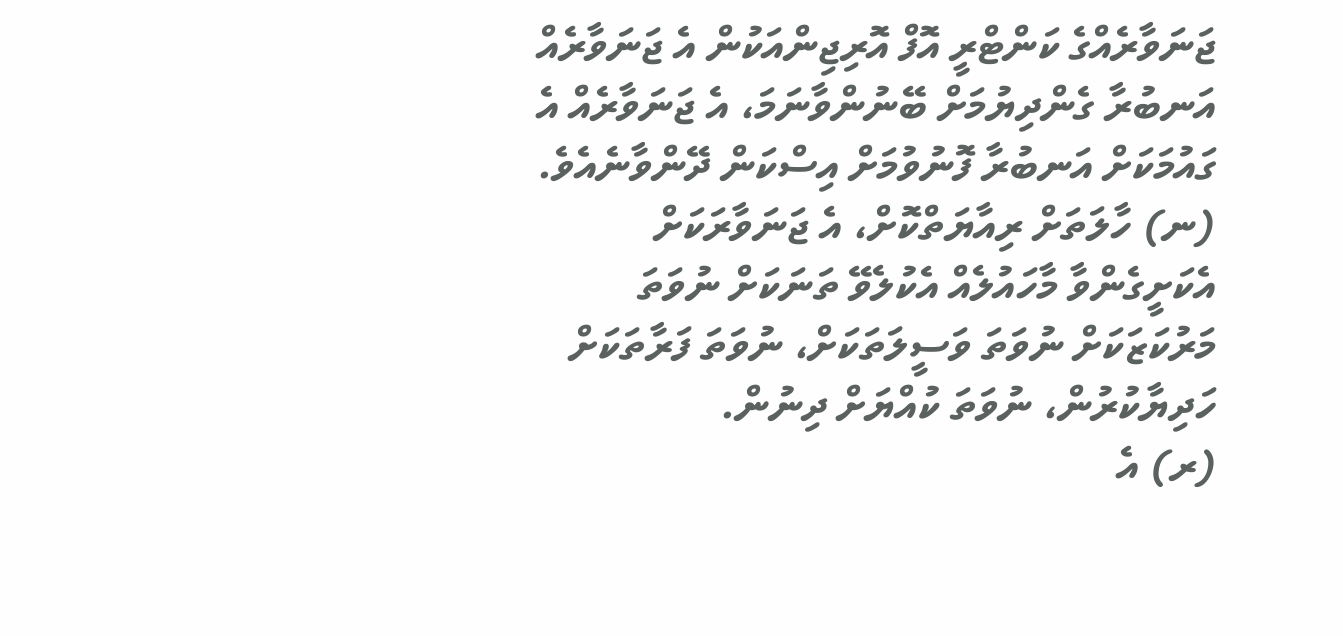ޖަނަވާރެއްގެ ކަންޓްރީ އޮފް އޮރިޖިންއަކުން އެ ޖަނަވާރެއް އަނބުރާ ގެންދިޔުމަށް ބޭނުންވާނަމަ، އެ ޖަނަވާރެއް އެ ގައުމަކަށް އަނބުރާ ފޮނުވުމަށް އިސްކަން ދޭންވާނެއެވެ.
(ނ) ހާލަތަށް ރިއާޔަތްކޮށް، އެ ޖަނަވާރަކަށް އެކަށީގެންވާ މާހައުލެއް އެކުލެވޭ ތަނަކަށް ނުވަތަ މަރުކަޒަކަށް ނުވަތަ ވަސީލަތަކަށް، ނުވަތަ ފަރާތަކަށް ހަދިޔާކުރުން، ނުވަތަ ކުއްޔަށް ދިނުން.
(ރ) އެ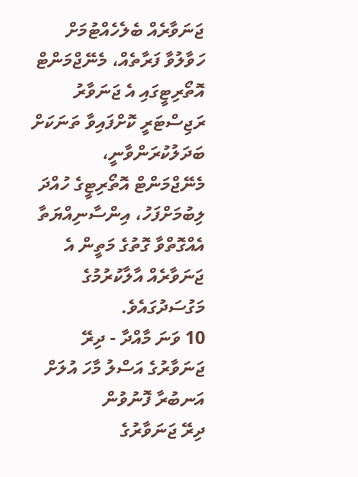ޖަނަވާރެއް ބެލެހެއްޓުމަށް ހަވާލުވާ ފަރާތެއް، މެނޭޖްމަންޓް އޮތޯރިޓީގައި އެ ޖަނަވާރު ރަޖިސްޓަރީ ކޮށްފައިވާ ތަނަކަށް ބަދަލުކުރަންވާނީ، މެނޭޖްމަންޓް އޮތޯރިޓީގެ ހުއްދަ ލިބުމަށްފަހު، އިންސާނިއްޔަތާ އެއްގޮތްވާ ގޮތުގެ މަތީން އެ ޖަނަވާރެއް އާލާކުރުމުގެ މަގުސަދުގައެވެ.
10 ވަނަ މާއްދާ - ދިރޭ ޖަނަވާރުގެ އަސްލު މާހަ އުލަށް އަނބުރާ ފޮނުވުން
ދިރޭ ޖަނަވާރުގެ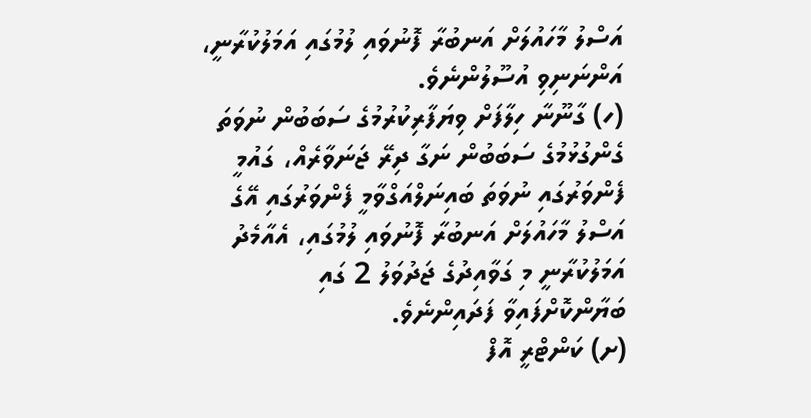އަސްލު މާހައުލަށް އަނބުރާ ފޮނުވައި ލުމުގައި އަމަލުކުރާނީ، އަންނަނިވި އުސޫލުންނެވެ.
(ހ) ގާނޫނާ ހިލާފަށް ވިޔަފާރިކުރުމުގެ ސަބަބުން ނުވަތަ ގެންގުޅުމުގެ ސަބަބުން ނަގާ ދިރޭ ޖަނަވާރެއް، ގައުމީ ފެންވަރުގައި ނުވަތަ ބައިނަލްއަގްވާމީ ފެންވަރުގައި އޭގެ އަސްލު މާހައުލަށް އަނބުރާ ފޮނުވައި ލުމުގައި، އެއާމެދު އަމަލުކުރާނީ މި ގަވާއިދުގެ ޖަދުވަލު 2 ގައި ބަޔާންކޮށްފައިވާ ފަދައިންނެވެ.
(ށ) ކަންޓްރީ އޮފް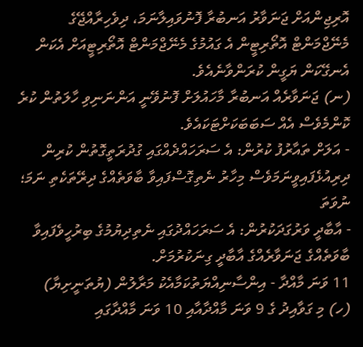އޮރިޖިންއަށް ޖަނަވާރު އަނބުރާ ފޮނުވައިލާނަމަ، ދިވެހިރާއްޖޭގެ މެނޭޖްމަންޓް އޮތޯރިޓީން އެ ގައުމުގެ މެނޭޖްމަންޓް އޮތޯރިޓީއަށް އެކަން އެނގޭކަން ޔަގީން ކުރަންވާނެއެވެ.
(ނ) ޖަނަވާރެއް އަނބުރާ މާހައުލަށް ފޮނުވޭނީ އަންނަނިވި ހާލަތުން ކުރެ ކޮންމެވެސް އެއް ސަބަބަކަށްޓަކައެވެ.
- އަލަށް ތައާރުފު ކުރުން: އެ ސަރަހައްދެއްގައި ގުދުރަތީގޮތުން ކުރިން ދިރިއުޅެފައިވީނަމަވެސް މިހާރު ނެތިގޮސްފައިވާ ބާވަތެއްގެ ދިރޭތަކެތި ނަމަ؛ ނުވަތަ
- އާބާދީ ވަރުގަދަކުރުން: އެ ސަރަހައްދުގައި ނެތިދިޔުމުގެ ބިރުހީވެފައިވާ ބާވަތެއްގެ ޖަނަވާރެއްގެ އާބާދީ ގިނަކުރުމަށް.
11 ވަނަ މާއްދާ - އިންސާނިއްޔަތުކަމާއެކު މަރާލުން (ޔުތަނީށިޔާ)
(ހ) މި ގަވާއިދު ގެ 9 ވަނަ މާއްދާއާއި 10 ވަނަ މާއްދާގައި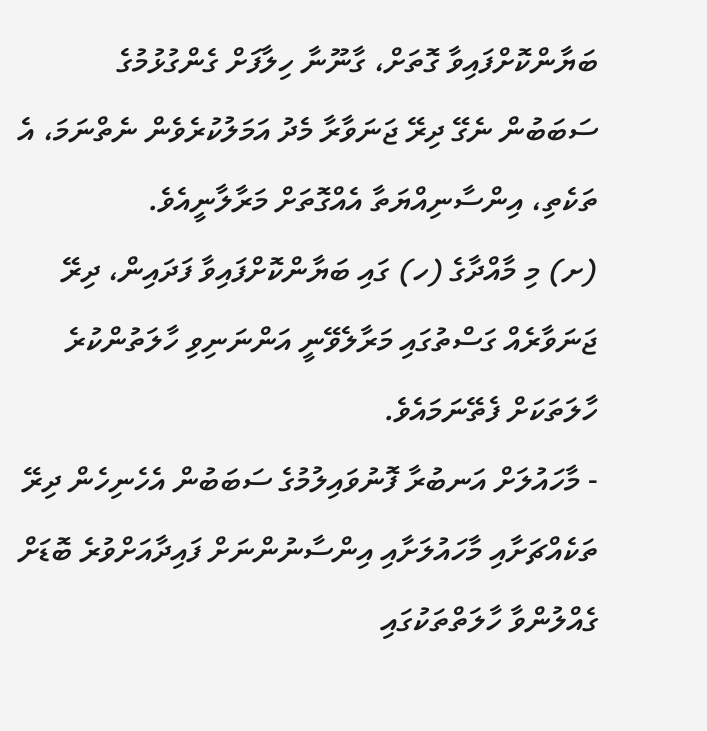ބަޔާންކޮށްފައިވާ ގޮތަށް، ގާނޫނާ ހިލާފަށް ގެންގުޅުމުގެ ސަބަބުން ނެގޭ ދިރޭ ޖަނަވާރާ މެދު އަމަލުކުރެވެން ނެތްނަމަ، އެ ތަކެތި، އިންސާނިއްޔަތާ އެއްގޮތަށް މަރާލާނީއެވެ.
(ށ) މި މާއްދާގެ (ހ) ގައި ބަޔާންކޮށްފައިވާ ފަދައިން، ދިރޭ ޖަނަވާރެއް ގަސްތުގައި މަރާލެވޭނީ އަންނަނިވި ހާލަތުންކުރެ ހާލަތަކަށް ފެތޭނަމައެވެ.
- މާހައުލަށް އަނބުރާ ފޮނުވައިލުމުގެ ސަބަބުން އެހެނިހެން ދިރޭ ތަކެއްޗަށާއި މާހައުލަށާއި އިންސާނުންނަށް ފައިދާއަށްވުރެ ބޮޑަށް ގެއްލުންވާ ހާލަތްތަކުގައި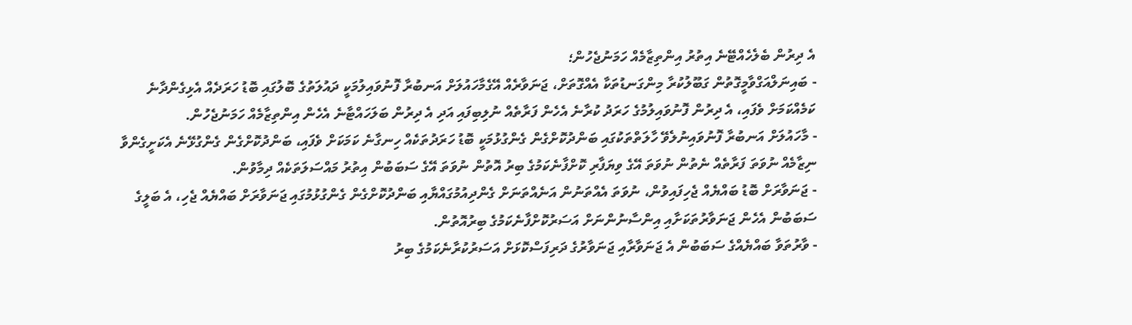އެ ދިރުން ބެލެހެއްޓޭނެ އިތުރު އިންތިޒާމެއް ހަމަނުޖެހުން؛
- ބައިނަލްއަގްވާމީގޮތުން ގަބޫލުކުރާ މިންގަނޑުތަކާ އެއްގޮތަށް، ޖަނަވާރެއް އޭގެމާހައުލަށް އަނބުރާ ފޮނުވައިލުމަކީ ދައުލަތުގެ ބޮލުގައި ބޮޑު ހަރަދެއް އެޅިގެންދާނެ ކަމެއްކަމަށް ވެފައި، އެ ދިރުން ފޮނުވައިލުމުގެ ހަރަދު ކުރާނެ އެހެން ފަރާތެއް ނުލިބިފައި އަދި އެ ދިރުން ބަލަހައްޓާނެ އެހެން އިންތިޒާމެއް ހަމަނުޖެހުން.
- މާހައުލަށް އަނބުރާ ފޮނުވައިނުލެވޭ ހާލަތްތަކުގައި ބަންދުކޮށްގެން ގެންގުޅުމަކީ ބޮޑު ހަރަދުތަކެއް ހިނގާނެ ކަމަކަށް ވެފައި، ބަންދުކޮށްގެން ގެންގުޅޭނެ އެކަށީގެންވާ ނިޒާމެއް ނުވަތަ ފަރާތެއް ނެތުން ނުވަތަ އޭގެ ވިޔަފާރި ކޮށްފާނެކަމުގެ ބިރު އޮތުން ނުވަތަ އޭގެ ސަބަބުން އިތުރު މައްސަލަތަކެއް ދިމާވުން.
- ޖަނަވާރަށް ބޮޑު ބައްޔެއް ޖެހިފައިވުން، ނުވަތަ އެއްތަނުން އަނެއްތަނަށް ގެންދިއުމުގައްޔާއި ބަންދުކޮށްގެން ގެންގުޅުމުގައި ޖަނަވާރަށް ބައްޔެއް ޖެހި، އެ ބަލީގެ ސަބަބުން އެހެން ޖަނަވާރުތަކަށާއި އިންސާނުންނަށް އަސަރުކޮށްފާނެކަމުގެ ބިރުއޮތުން.
- ވާރުތަވާ ބައްޔެއްގެ ސަބަބުން އެ ޖަނަވާރާއި ޖަނަވާރުގެ ދަރިފަސްކޮޅަށް އަސަރުކުރާނެކަމުގެ ބިރު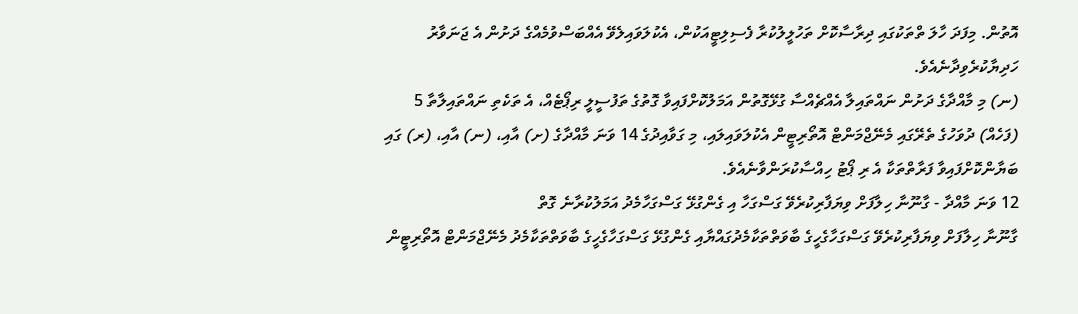އޮތުން. މިފަދަ ހާލަ ތްތަކުގައި ދިރާސާކޮށް ތަހުލީލުކުރާ ފެސިލިޓީއަކުން، އެކުލަވައިލެވޭ އެއްބަސްވުމެއްގެ ދަށުން އެ ޖަނަވާރު ހަދިޔާކުރެވިދާނެއެވެ.
(ނ) މި މާއްދާގެ ދަށުން ނައްތައިލާ އެއްޗެއްސާ ގުޅޭގޮތުން އަމަލުކޮށްފައިވާ ގޮތުގެ ތަފުސީލީ ރިޕޯޓެއް، އެ ތަކެތި ނައްތައިލާތާ 5 (ފަހެއް) ދުވަހުގެ ތެރޭގައި މެނޭޖްމަންޓް އޮތޯރިޓީން އެކުލަވައިލައި، މި ގަވާއިދުގެ 14 ވަނަ މާއްދާގެ (ށ) އާއި، (ނ) އާއި، (ރ) ގައި ބަޔާންކޮށްފައިވާ ފަރާތްތަކާ އެ ރި ޕޯޓު ހިއްސާކުރަންވާނެއެވެ.
12 ވަނަ މާއްދާ - ގާނޫނާ ހިލާފަށް ވިޔަފާރިކުރެވޭ ގަސްގަހާ އި ގެންގުޅޭ ގަސްގަހާމެދު އަމަލުކުރާނެ ގޮތް
ގާނޫނާ ހިލާފަށް ވިޔަފާރިކުރެވޭ ގަސްގަހާގެހީގެ ބާވަތްތަކާމެދުގައްޔާއި ގެންގުޅޭ ގަސްގަހާގެހީގެ ބާވަތްތަކާމެދު މެނޭޖްމަންޓް އޮތޯރިޓީން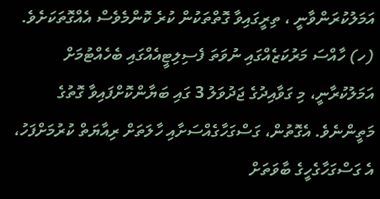އަމަލުކުރަންވާނީ ، ތިރީގައިވާ ގޮތްތަކުން ކުރެ ކޮންމެވެސް އެއްގޮތަކަށެވެ.
(ހ) ހާއްސަ މަރުކަޒެއްގައި ނުވަތަ ފެސިލިޓީއެއްގައި ބެހެއްޓުމަށް އަމަލުކުރާނީ، މި ގަވާއިދުގެ ޖަދުވަލު 3 ގައި ބަޔާންކޮށްފައިވާ ގޮތުގެ މަތީންނެވެ. އެގޮތުން، ގަސްގަހާގެއްސަށާއި ހާލަތަށް ރިއާޔަތް ކުރުމަށްފަހު، އެ ގަސްގަހާގެހީގެ ބާވަތަށް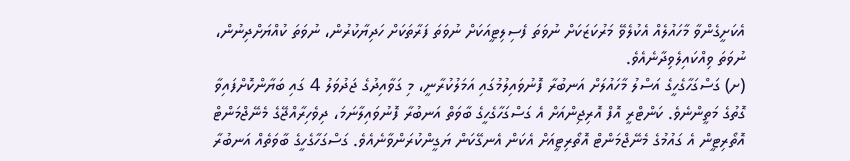އެކަށީގެންވާ މާހައުލެއް އެކުލެވޭ މަރުކަޒަކަށް ނުވަތަ ފެސިލިޓީއަކަށް ނުވަތަ ފަރާތަކަށް ހަދިޔާކުރުން، ނުވަތަ ކުއްޔަށްދިނުން، ނުވަތަ ވިއްކައިލެވިދާނެއެވެ.
(ށ) ގަސްގަހާގެހީގެ އަސްލު މާހައުލަށް އަނބުރާ ފޮނުވައިލުމުގައި އަމަލުކުރާނީ، މި ގަވާއިދުގެ ޖަދުވަލު 4 ގައި ބަޔާންކޮށްފައިވާ ގޮތުގެ މަތީންނެވެ. ކަންޓްރީ އޮފް އޮރިޖިންއަށް އެ ގަސްގަހާގެހީގެ ބާވަތް އަނބުރާ ފޮނުވައިލާނަމަ، ދިވެހިރާއްޖޭގެ މެނޭޖްމަންޓް އޮތޯރިޓީން އެ ގައުމުގެ މެނޭޖްމަންޓް އޮތޯރިޓީއަށް އެކަން އެނގޭކަން ޔަގީންކުރަންވާނެއެވެ. ގަސްގަހާގެހީގެ ބާވަތެއް އަނބުރާ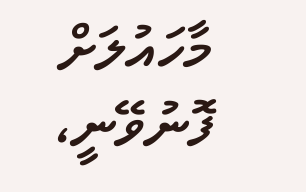މާހައުލަށް ފޮނުވޭނީ،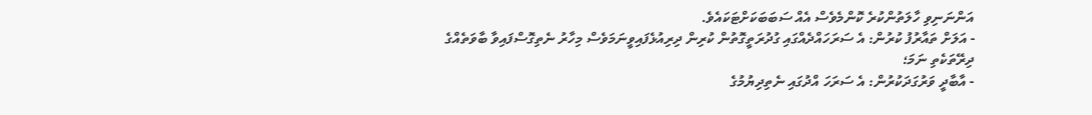އަންނަނިވި ހާލަތުންކުރެ ކޮންމެވެސް އެއް ސަބަބަކަށްޓަކައެވެ.
- އަލަށް ތައާރުފު ކުރުން: އެ ސަރަހައްދެއްގައި ގުދުރަތީގޮތުން ކުރިން ދިރިއުޅެފައިވީނަމަވެސް މިހާރު ނެތިގޮސްފައިވާ ބާވަތެއްގެ ދިރޭތަކެތި ނަމަ؛
- އާބާދީ ވަރުގަދަކުރުން: އެ ސަރަހަ އްދުގައި ނެތިދިޔުމުގެ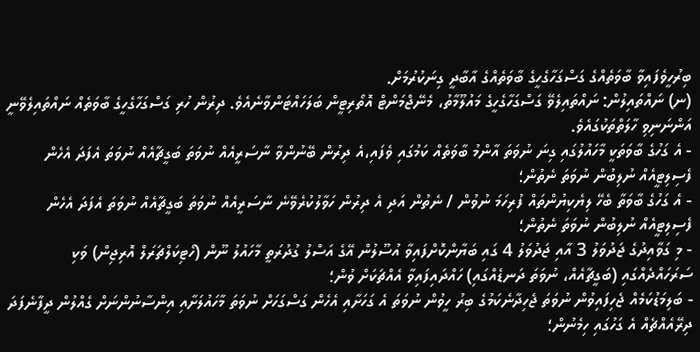ބިރުހީވެފައިވާ ބާވަތެއްގެ ގަސްގަހާގެހީގެ ބާވަތެއްގެ އާބާދީ ގިނަކުރުމަށް.
(ނ) ނައްތައިލުން: ނައްތައިލެވޭ ގަސްގަހާގެހީގެ މައުލޫމާތު، މެނޭޖްމަންޓް އޮތޯރިޓީން ބަލަހައްޓަންވާނެއެވެ. ދިރުން ހުރި ގަސްގަހާގެހީގެ ބާވަތެއް ނައްތައިލެވޭނީ އަންނަނިވި ހާލަތްތަކުގައެވެ.
- އެ ގަހުގެ ބާވަތަކީ މާހައުލުގައި ގިނަ ނުވަތަ އާންމު ބާވަތެއް ކަމުގައި ވެފައި،އެ ދިރުން ބޭނުންވާ ނާސަރީއެއް ނުވަތަ ބަގީޗާއެއް ނުވަތަ އެފަދަ އެހެން ފެސިލިޓީއެއް ނުލިބުން ނުވަތަ ނެތުން؛
- އެ ގަހުގެ ބާވަތާ ބެހޭ ލިޔެކިޔުންތައް ފުރިހަމަ ނުވުން / ނެތުން އަދި އެ ދިރުން ހަވާލުކުރެވޭނެ ނާސަރީއެއް ނުވަތަ ބަގީޗާއެއް ނުވަތަ އެފަދަ އެހެން ފެސިލިޓީއެއް ނުލިބުން ނުވަތަ ނެތުން؛
- މި ގަވާއިދުގެ ޖަދުވަލު 3 އާއި ޖަދުވަލު 4 ގައި ބަޔާންކޮށްފައިވާ އުސޫލުން އޭގެ އަސްލު ގުދުރަތީ މާހައުލު ނޫން (ހޯޓިކަލްޗަރަލް އޮރިޖިން) ވަކި ސަރަހައްދެއްގައި (ބަގީޗާއެއް، ނުވަތަ ދަނޑެއްގައި) ހައްދައިފައިވާ އެއްޗަކަށް ވުން؛
- ބަލިމަޑުކަމެއް ޖެހިފައިވުން ނުވަތަ ޖެހިދާނެކަމުގެ ބިރު ހީވުން ނުވަތަ އެ ގަހަށާއި އެހެން ގަސްގަހަށް ނުވަތަ މާހައުލަށާއި އިންސާނުންނަށް ގެއްލުން ދީފާނެފަދަ ދިރޭއެއްޗެއް އެ ގަހުގައި ހިމެނުން؛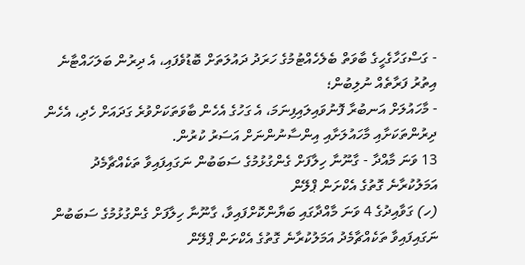- ގަސްގަހާގެހީގެ ބާވަތް ބެލެހެއްޓުމުގެ ހަރަދު ދައުލަތަށް ބޮޑުވެފައި، އެ ދިރުން ބަލަހައްޓާނެ އިތުރު ފަރާތެއް ނުލިބުން؛
- މާހައުލަށް އަނބުރާ ފޮނުވައިލައިފިނަމަ، އެ ގަހުގެ އެހެން ބާވަތަކަށްވުރެ ގަދައަށް ހެދި، އެހެން ދިރުންތަކަށާއި މާހައުލަށާއި އިންސާނުންނަށް އަސަރު ކުރުން.
13 ވަނަ މާއްދާ - ގާނޫނާ ހިލާފަށް ގެންގުޅުމުގެ ސަބަބުން ނަގައިފައިވާ ތަކެއްޗާމެދު އަމަލުކުރާނެ ގޮތުގެ އެކްށަން ޕްލޭން
(ހ) ގަވާއިދުގެ 4 ވަނަ މާއްދާގައި ބަޔާންކޮށްފައިވާ، ގާނޫނާ ހިލާފަށް ގެންގުޅުމުގެ ސަބަބުން ނަގައިފައިވާ ތަކެއްޗާމެދު އަމަލުކުރާނެ ގޮތުގެ އެކްށަން ޕްލޭން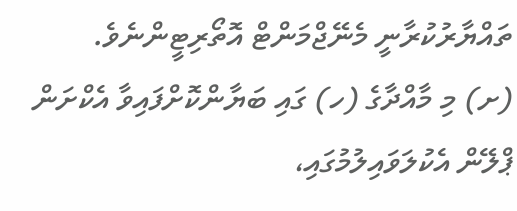ތައްޔާރުކުރާނީ މެނޭޖްމަންޓް އޮތޯރިޓީންނެވެ.
(ށ) މި މާއްދާގެ (ހ) ގައި ބަޔާންކޮށްފައިވާ އެކްށަން ޕްލޭން އެކުލަވައިލުމުގައި،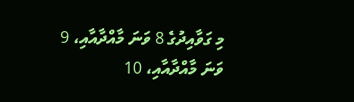މި ގަވާއިދުގެ 8 ވަނަ މާއްދާއާއި، 9 ވަނަ މާއްދާއާއި، 10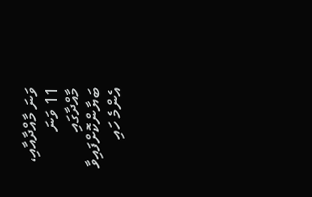ވަނަ މާއްދާއާއި، 11 ވަނަ މާއްދާގައި ބަޔާންކޮށްފައިވާ އެންމެ ހައި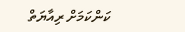ކަންކަމަށް ރިއާޔަތް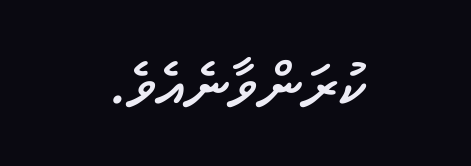ކުރަންވާނެއެވެ.